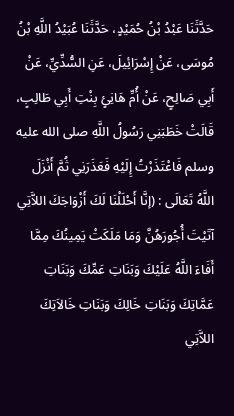حَدَّثَنَا عَبْدُ بْنُ حُمَيْدٍ، حَدَّثَنَا عُبَيْدُ اللَّهِ بْنُ مُوسَى، عَنْ إِسْرَائِيلَ، عَنِ السُّدِّيِّ، عَنْ أَبِي صَالِحٍ، عَنْ أُمِّ هَانِئٍ بِنْتِ أَبِي طَالِبٍ، قَالَتْ خَطَبَنِي رَسُولُ اللَّهِ صلى الله عليه وسلم فَاعْتَذَرْتُ إِلَيْهِ فَعَذَرَنِي ثُمَّ أَنْزَلَ اللَّهُ تَعَالَى : (إنَّا أَحْلَلْنَا لَكَ أَزْوَاجَكَ اللاَّتِي آتَيْتَ أُجُورَهُنَّ وَمَا مَلَكَتْ يَمِينُكَ مِمَّا أَفَاءَ اللَّهُ عَلَيْكَ وَبَنَاتِ عَمِّكَ وَبَنَاتِ عَمَّاتِكَ وَبَنَاتِ خَالِكَ وَبَنَاتِ خَالاَتِكَ اللاَّتِي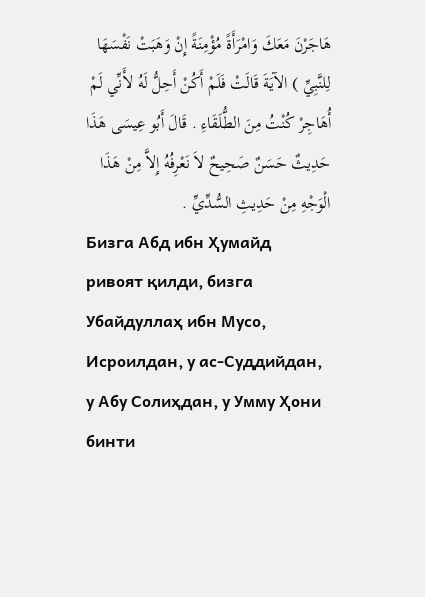هَاجَرْنَ مَعَكَ وَامْرَأَةً مُؤْمِنَةً إِنْ وَهَبَتْ نَفْسَهَا لِلنَّبِيِّ ) الآيَةَ قَالَتْ فَلَمْ أَكُنْ أَحِلُّ لَهُ لأَنِّي لَمْ أُهَاجِرْ كُنْتُ مِنَ الطُّلَقَاءِ . قَالَ أَبُو عِيسَى هَذَا حَدِيثٌ حَسَنٌ صَحِيحٌ لاَ نَعْرِفُهُ إِلاَّ مِنْ هَذَا الْوَجْهِ مِنْ حَدِيثِ السُّدِّيِّ .
Бизга Абд ибн Ҳумайд ривоят қилди, бизга Убайдуллаҳ ибн Мусо, Исроилдан, у ас-Суддийдан, у Абу Солиҳдан, у Умму Ҳони бинти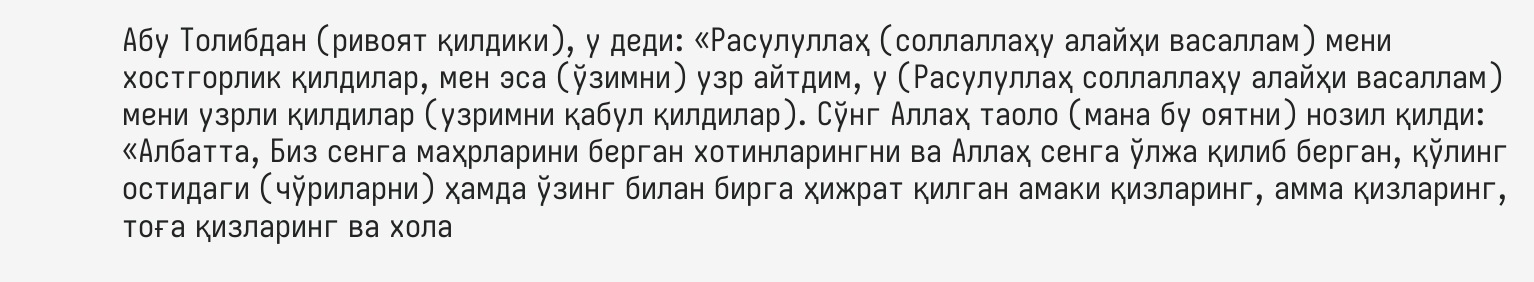Абу Толибдан (ривоят қилдики), у деди: «Расулуллаҳ (соллаллаҳу алайҳи васаллам) мени хостгорлик қилдилар, мен эса (ўзимни) узр айтдим, у (Расулуллаҳ соллаллаҳу алайҳи васаллам) мени узрли қилдилар (узримни қабул қилдилар). Сўнг Аллаҳ таоло (мана бу оятни) нозил қилди: «Албатта, Биз сенга маҳрларини берган хотинларингни ва Аллаҳ сенга ўлжа қилиб берган, қўлинг остидаги (чўриларни) ҳамда ўзинг билан бирга ҳижрат қилган амаки қизларинг, амма қизларинг, тоға қизларинг ва хола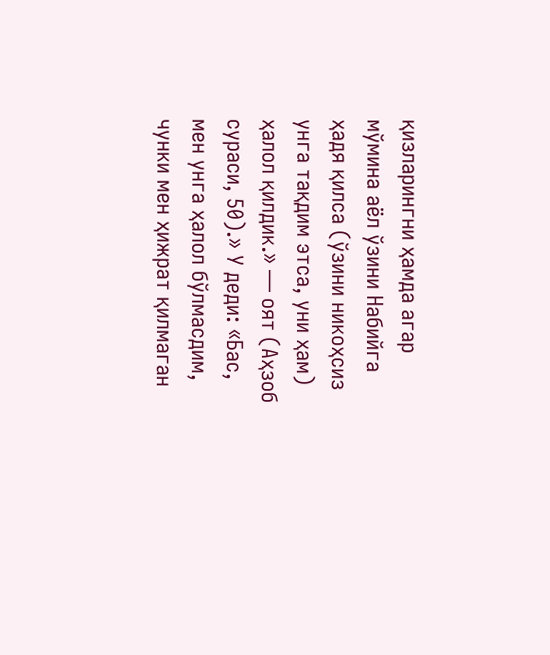қизларингни ҳамда агар мўмина аёл ўзини Набийга ҳадя қилса (ўзини никоҳсиз унга тақдим этса, уни ҳам) ҳалол қилдик.» — оят (Аҳзоб сураси, 50).» У деди: «Бас, мен унга ҳалол бўлмасдим, чунки мен ҳижрат қилмаган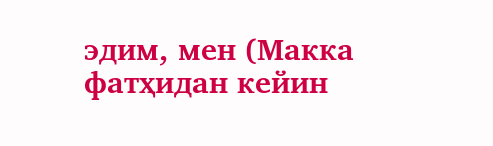эдим, мен (Макка фатҳидан кейин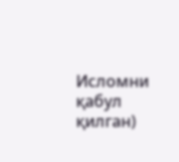Исломни қабул қилган)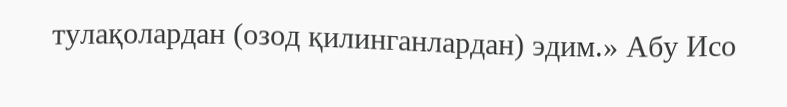тулақолардан (озод қилинганлардан) эдим.» Абу Исо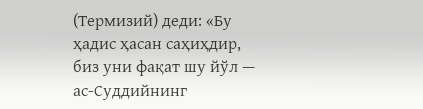(Термизий) деди: «Бу ҳадис ҳасан саҳиҳдир, биз уни фақат шу йўл — ас-Суддийнинг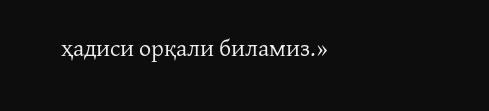ҳадиси орқали биламиз.»